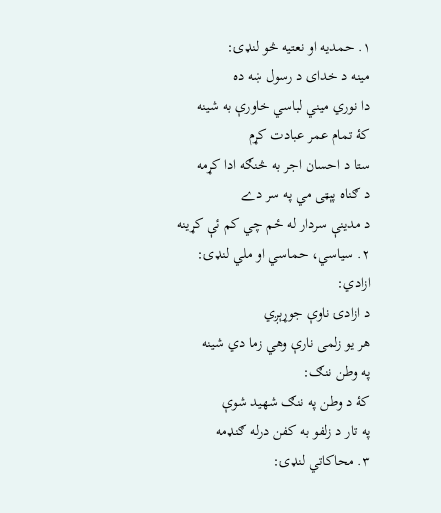١. حمديه او نعتيه څو لنډۍ:
مينه د خدای د رسول ښه ده
دا نوري ميني لباسي خاورې به شينه
کۀ تمام عمر عبادت کړم
ستا د احسان اجر به څنګه ادا کړمه
د ګناه پېټی مي په سر دے
د مدينې سردار له ځم چي کم ئې کړينه
٢. سياسي، حماسي او ملي لنډۍ:
ازادي:
د ازادۍ ناوې جوړېږي
هر يو زلمی نارې وهي زما دي شينه
په وطن ننګ:
کۀ د وطن په ننګ شهيد شوې
په تار د زلفو به کفن درله ګنډمه
٣. محاکاتي لنډۍ: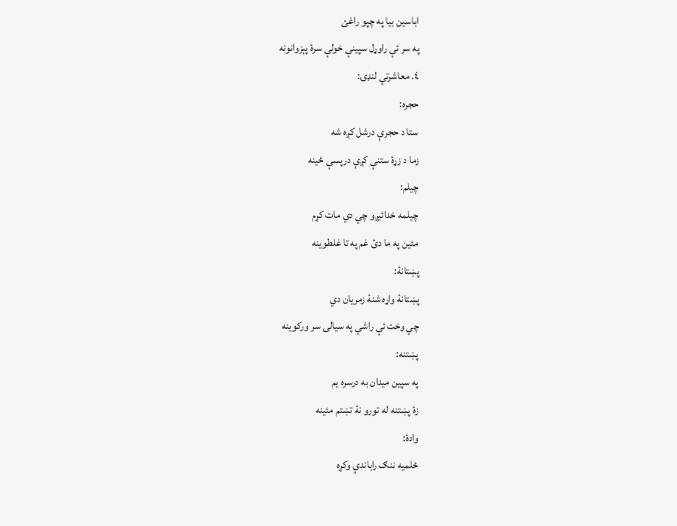اباسين بيا په چپو راغئ
په سر ئې راوړل سپينې خولې سرۀ پېزوانونه
٤. معاشرتي لنډۍ:
حجره:
ستا د حجرې درشل کږه شه
زما د زړۀ ستنې کږې درپسې ځينه
چيلم:
چيلمه خدائيږو چي دي مات کړم
مئين په ما دئ غم په تا غلطوينه
پښتانۀ:
پښتانۀ واړه شنۀ زمريان دي
چي وخت ئې راشي په سيالۍ سر ورکوينه
پښتنه:
په سپين ميدان به درسره يم
زۀ پښتنه له تورو نۀ تښتم مئينه
وادۀ:
ځلميه ننګ راباندې وکړه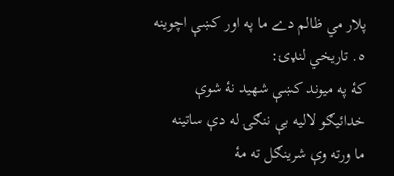پلار مي ظالم دے ما په اور کښې اچوينه
٥. تاريخي لنډۍ:
کۀ په ميوند کښې شهيد نۀ شوې
خدائيګو لاليه بې ننګۍ له دې ساتينه
ما ورته وې شرينګل ته مۀ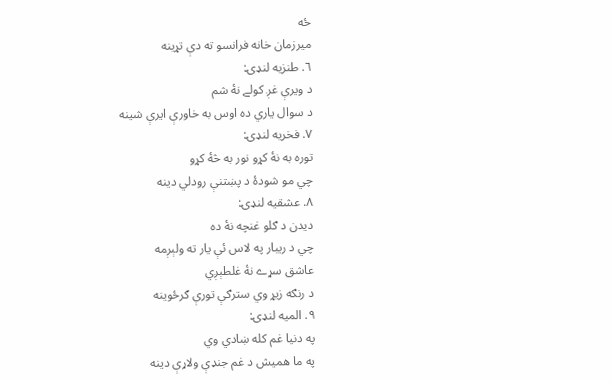ځه
ميرزمان خانه فرانسو ته دې تړينه
٦. طنزيه لنډۍ:
د ويرې غږ کولے نۀ شم
د سوال ياري ده اوس به خاورې ايرې شينه
٧. فخريه لنډۍ:
توره به نۀ کړو نور به څۀ کړو
چي مو شودۀ د پښتنې رودلي دينه
٨. عشقيه لنډۍ:
ديدن د ګلو غنچه نۀ ده
چي د ريبار په لاس ئې يار ته ولېږمه
عاشق سړے نۀ غلطېږي
د رنګه زيړ وي سترګې تورې ګرځوينه
٩. الميه لنډۍ:
په دنيا غم کله ښادي وي
په ما هميش د غم جنډې ولاړې دينه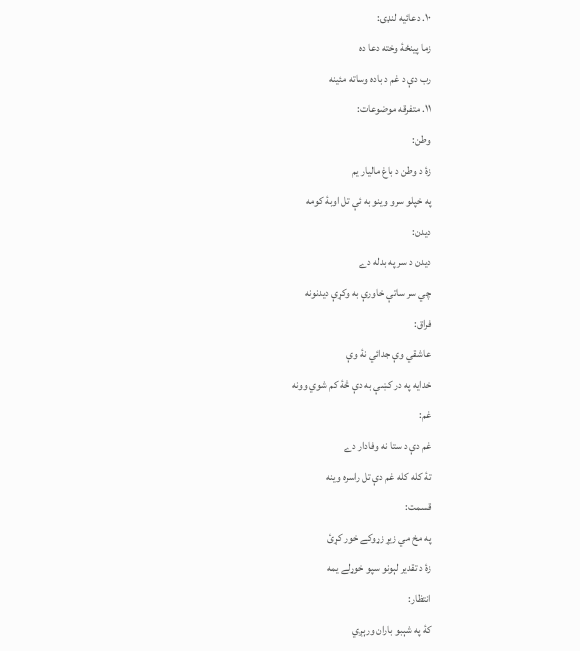١٠. دعائيه لنډۍ:
زما پينځۀ وخته دعا ده
رب دې د غم د باده وساته مئينه
١١. متفرقه موضوعات:
وطن:
زۀ د وطن د باغ ماليار يم
په خپلو سرو وينو به ئې تل اوبۀ کومه
ديدن:
ديدن د سر په بدله دے
چي سر ساتې خاورې به وکړې ديدنونه
فراق:
عاشقي وې جدائي نۀ وې
خدايه په در کښې به دې څۀ کم شوي وونه
غم:
غم دې د ستا نه وفادار دے
تۀ کله کله غم دې تل راسره وينه
قسمت:
په مخ مي زيړ زړوکے خور کړئ
زۀ د تقدير لېونو سپو خوړلے يمه
انتظار:
کۀ په شېبو باران ورېږي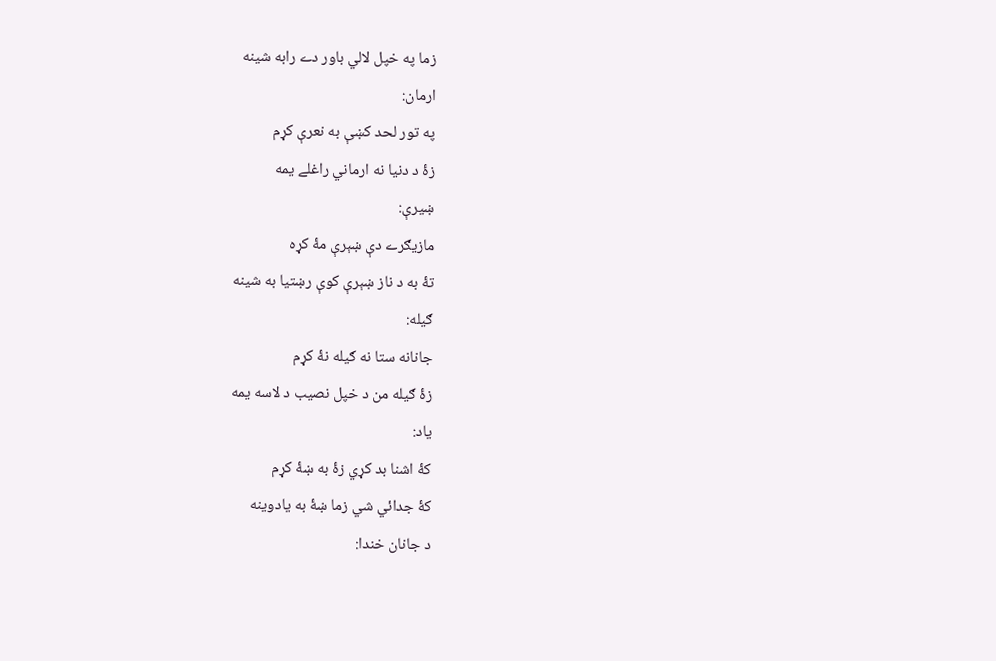زما په خپل لالي باور دے رابه شينه
ارمان:
په تور لحد کښې به نعرې کړم
زۀ د دنيا نه ارماني راغلے يمه
ښيرې:
مازيګرے دې ښېرې مۀ کړه
تۀ به د ناز ښېرې کوې رښتيا به شينه
ګيله:
جانانه ستا نه ګيله نۀ کړم
زۀ ګيله من د خپل نصيب د لاسه يمه
ياد:
کۀ اشنا بد کړي زۀ به ښۀ کړم
کۀ جدائي شي زما ښۀ به يادوينه
د جانان خندا: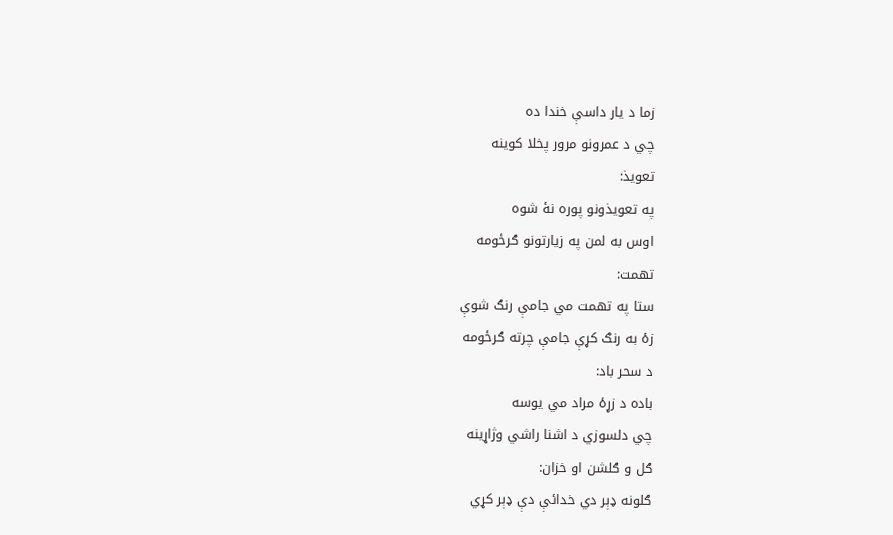زما د يار داسې خندا ده
چي د عمرونو مرور پخلا کوينه
تعويذ:
په تعويذونو پوره نۀ شوه
اوس به لمن په زيارتونو ګرځومه
تهمت:
ستا په تهمت مي جامې رنګ شوې
زۀ به رنګ کړې جامې چرته ګرځومه
د سحر باد:
باده د زړۀ مراد مي يوسه
چي دلسوزي د اشنا راشي وژاړينه
ګل و ګلشن او خزان:
ګلونه ډېر دي خدائې دې ډېر کړي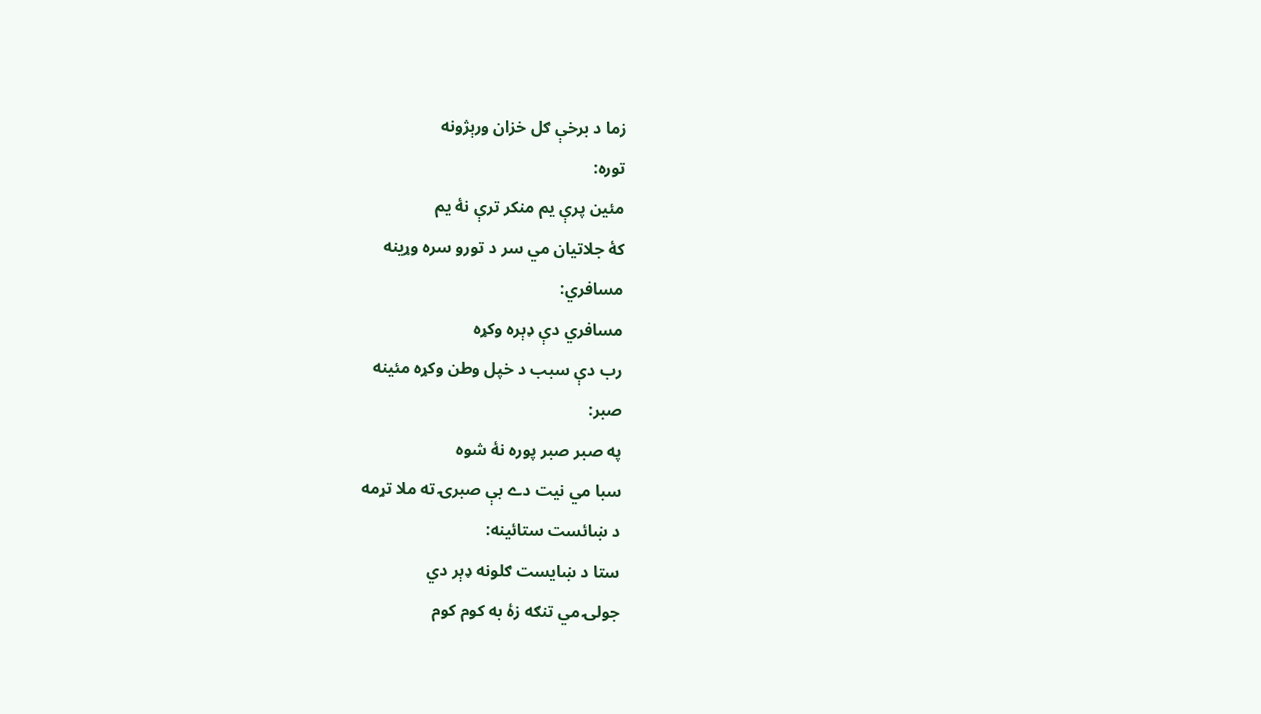زما د برخې ګل خزان ورېژونه
توره:
مئين پرې يم منکر ترې نۀ يم
کۀ جلاتيان مي سر د تورو سره وړينه
مسافري:
مسافري دې ډېره وکړه
رب دې سبب د خپل وطن وکړه مئينه
صبر:
په صبر صبر پوره نۀ شوه
سبا مي نيت دے بې صبرۍ ته ملا تړمه
د ښائست ستائينه:
ستا د ښايست ګلونه ډېر دي
جولۍ مي تنګه زۀ به کوم کوم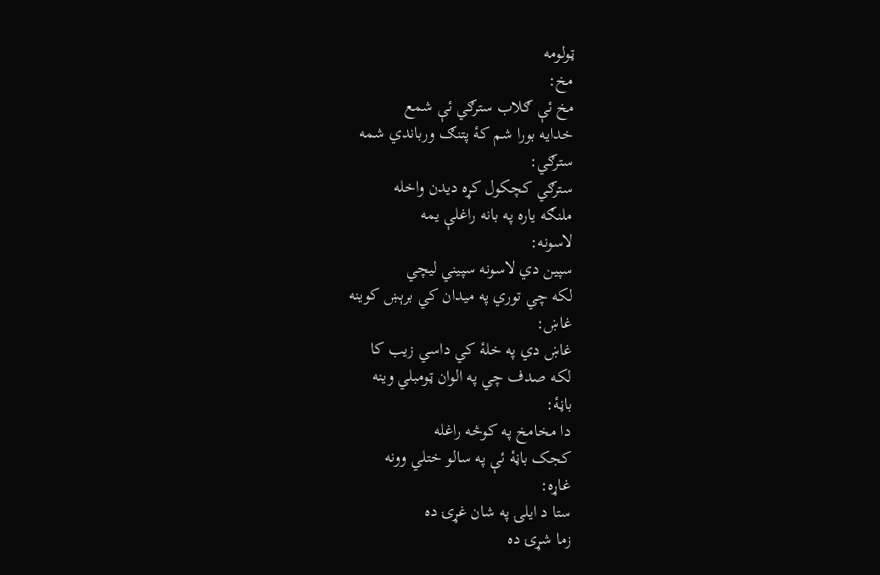ټولومه
مخ:
مخ ئې ګلاب سترګي ئې شمع
خدايه بورا شم کۀ پتنګ ورباندي شمه
سترګي:
سترګي کچکول کړه ديدن واخله
ملنګه ياره په بانه راغلې يمه
لاسونه:
سپين دي لاسونه سپيني ليچي
لکه چي توري په ميدان کي برېښ کوينه
غاښ:
غاښ دي په خلۀ کي داسي زيب کا
لکه صدف چي په الوان ټومبلي وينه
باڼۀ:
دا مخامخ په کوڅه راغله
کجک باڼۀ ئې په سالو ختلي وونه
غاړه:
ستا د ايلۍ په شان غړۍ ده
زما شړۍ ده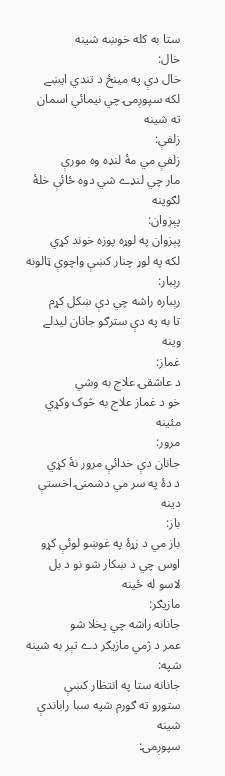ستا به کله خوښه شينه
خال:
خال دې په مينځ د تندي ايښے
لکه سپوږمۍ چي نيمائي اسمان ته شينه
زلفې:
زلفې مي مۀ لنډه وه مورې
مار چي لنډے شي دوه ځائې خلۀ لګوينه
پېزوان:
پېزوان په لوړه پوزه خوند کړي
لکه په لوړ چنار کښې واچوې ټالونه
رېبار:
رېباره راشه چي دې ښکل کړم
تا به په دې سترګو جانان ليدلے وينه
غماز:
د عاشقۍ علاج به وشي
خو د غماز علاج به څوک وکړي مئينه
مرور:
جانان دې خدائې مرور نۀ کړي
د دۀ په سر مي دشمنۍ اخستې دينه
باز:
باز مي د زړۀ په غوښو لوئې کړو
اوس چي د ښکار شو نو د بل لاسو له ځينه
مازيګر:
جانانه راشه چي پخلا شو
عمر د ژمي مازيګر دے تېر به شينه
شپه:
جانانه ستا په انتظار کښې
ستورو ته ګورم شپه سبا راباندې شينه
سپوږمۍ: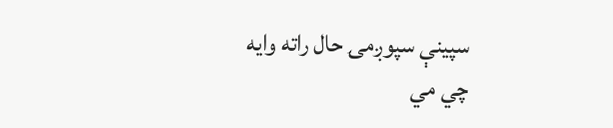سپينې سپوږمۍ حال راته وايه
چي مي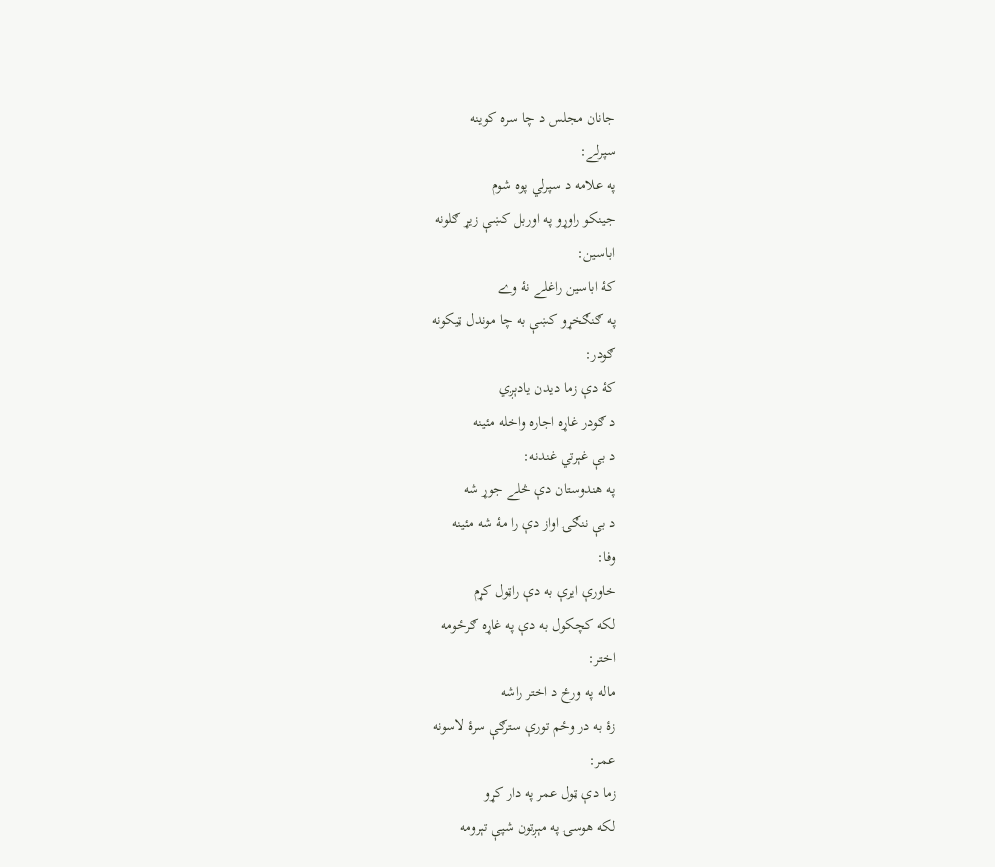جانان مجلس د چا سره کوينه
سپرلے:
په علامه د سپرلي پوه شوم
جينکو راوړو په اوربل کښې زيړ ګلونه
اباسين:
کۀ اباسين راغلے نۀ وے
په ګنګخړو کښې به چا موندل ټيکونه
ګودر:
کۀ دې زما ديدن يادېږي
د ګودر غاړه اجاره واخله مئينه
د بې غېرتي غندنه:
په هندوستان دې څلے جوړ شه
د بې ننګۍ اواز دې را مۀ شه مئينه
وفا:
خاورې ايرې به دې راټول کړم
لکه کچکول به دې په غاړه ګرځومه
اختر:
ماله په ورځ د اختر راشه
زۀ به در وځم تورې سترګې سرۀ لاسونه
عمر:
زما دې ټول عمر په دار کړو
لکه هوسۍ په مېږتون شپې تېرومه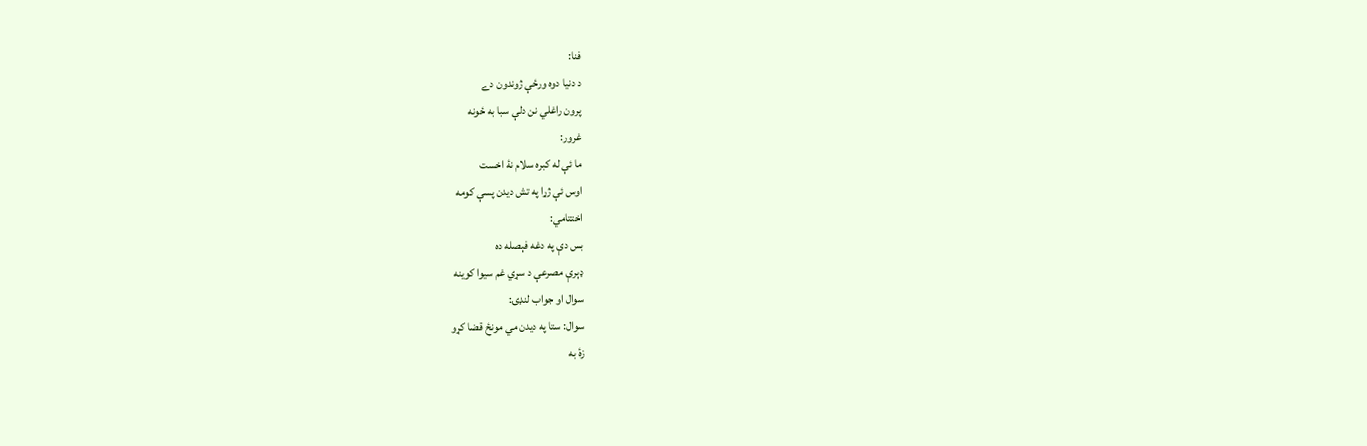فنا:
د دنيا دوه ورځې ژوندون دے
پرون راغلي نن دلې سبا به ځونه
غرور:
ما ئې له کبره سلام نۀ اخست
اوس ئې ژړا په تش ديدن پسې کومه
اختتامي:
بس دې په دغه فېصله ده
ډېرې مصرعې د سړي غم سيوا کوينه
سوال او جواب لنډۍ:
سوال: ستا په ديدن مي مونځ قضا کړو
زۀ به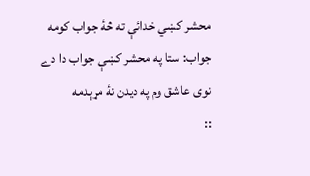محشر کښي خدائې ته څۀ جواب کومه
جواب: ستا په محشر کښې جواب دا دے
نوی عاشق وم په ديدن نۀ مړېدمه
::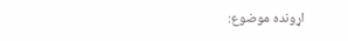اړونده موضوع: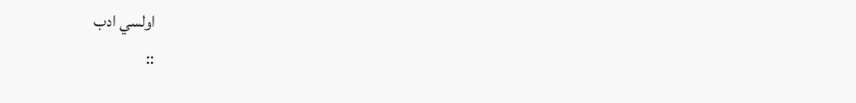اولسي ادب
::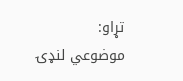تړاو:
موضوعي لنډۍ